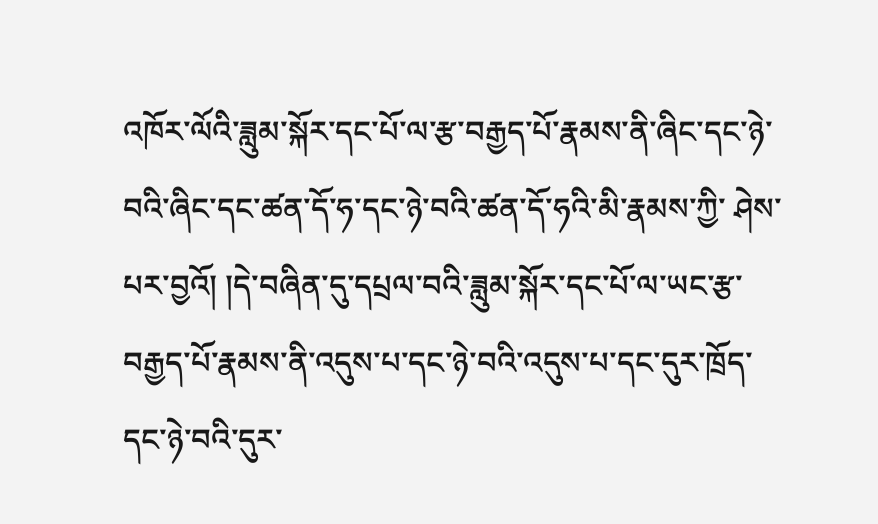འཁོར་ལོའི་ཟླུམ་སྐོར་དང་པོ་ལ་རྩ་བརྒྱད་པོ་རྣམས་ནི་ཞིང་དང་ཉེ་བའི་ཞིང་དང་ཚན་དོ་ཧ་དང་ཉེ་བའི་ཚན་དོ་ཧའི་མི་རྣམས་ཀྱི་ ཤེས་པར་བྱའོ། །དེ་བཞིན་དུ་དཔྲལ་བའི་ཟླུམ་སྐོར་དང་པོ་ལ་ཡང་རྩ་བརྒྱད་པོ་རྣམས་ནི་འདུས་པ་དང་ཉེ་བའི་འདུས་པ་དང་དུར་ཁྲོད་དང་ཉེ་བའི་དུར་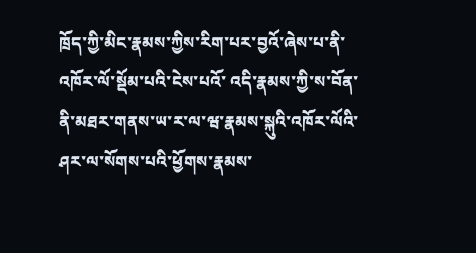ཁྲོད་ཀྱི་མིང་རྣམས་ཀྱིས་རིག་པར་བྱའོ་ཞེས་པ་ནི་འཁོར་ལོ་སྡོམ་པའི་ངེས་པའོ་ འདི་རྣམས་ཀྱི་ས་བོན་ནི་མཐར་གནས་ཡ་ར་ལ་ཝ་རྣམས་སྐུའི་འཁོར་ལོའི་ཤར་ལ་སོགས་པའི་ཕྱོགས་རྣམས་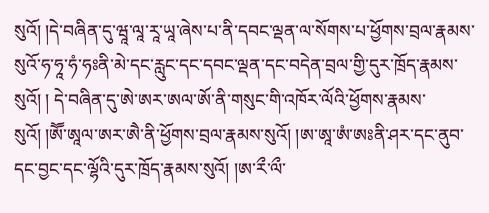སུའོ། །དེ་བཞིན་དུ་ཝཱ་ལཱ་རཱ་ཡཱ་ཞེས་པ་ནི་དབང་ལྡན་ལ་སོགས་པ་ཕྱོགས་བྲལ་རྣམས་སུའོ་ཧ་ཧཱ་ཧཾ་ཧཿནི་མེ་དང་རླུང་དང་དབང་ལྡན་དང་བདེན་བྲལ་གྱི་དུར་ཁྲོད་རྣམས་སུའོ། ། དེ་བཞིན་དུ་ཨེ་ཨར་ཨལ་ཨོ་ནི་གསུང་གི་འཁོར་ལོའི་ཕྱོགས་རྣམས་སུའོ། །ཨཽ་ཨཱལ་ཨར་ཨཻ་ནི་ཕྱོགས་བྲལ་རྣམས་སུའོ། །ཨ་ཨཱ་ཨཾ་ཨཿནི་ཤར་དང་ནུབ་དང་བྱང་དང་ལྷོའི་དུར་ཁྲོད་རྣམས་སུའོ། །ཨ་རྀ་ལྀ་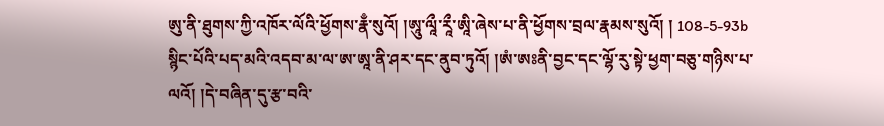ཨུ་ནི་ཐུགས་ཀྱི་འཁོར་ལོའི་ཕྱོགས་རྣྃ་སུའོ། །ཨཱུ་ལཱྀ་རཱྀ་ཨཱི་ཞེས་པ་ནི་ཕྱོགས་བྲལ་རྣམས་སུའོ། ། 108-5-93b སྙིང་པོའི་པད་མའི་འདབ་མ་ལ་ཨ་ཨཱ་ནི་ཤར་དང་ནུབ་ཏུའོ། །ཨཾ་ཨཿནི་བྱང་དང་ལྷོ་རུ་སྟེ་ཕྱག་བཅུ་གཉིས་པ་ལའོ། །དེ་བཞིན་དུ་རྩ་བའི་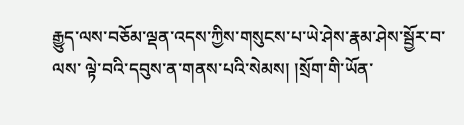རྒྱུད་ལས་བཅོམ་ལྡན་འདས་ཀྱིས་གསུངས་པ་ཡེ་ཤེས་རྣམ་ཤེས་སྦྱོར་བ་ལས་ ལྟེ་བའི་དབུས་ན་གནས་པའི་སེམས། །སྲོག་གི་ཡོན་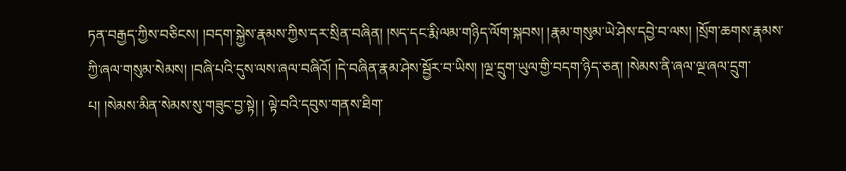ཏན་བརྒྱད་ཀྱིས་བཅིངས། །བདག་སྐྱེས་རྣམས་ཀྱིས་དར་སྲིན་བཞིན། །སད་དང་རྨི་ལམ་གཉིད་ལོག་སྐབས། །རྣམ་གསུམ་ཡེ་ཤེས་དབྱེ་བ་ལས། །སྲོག་ཆགས་རྣམས་ ཀྱི་ཞལ་གསུམ་སེམས། །བཞི་པའི་དུས་ལས་ཞལ་བཞིའོ། །དེ་བཞིན་རྣམ་ཤེས་སྦྱོར་བ་ཡིས། །ལྔ་དྲུག་ཡུལ་གྱི་བདག་ཉིད་ཅན། །སེམས་ནི་ཞལ་ལྔ་ཞལ་དྲུག་པ། །སེམས་མིན་སེམས་སུ་གཟུང་བྱ་སྟེ། ། ལྟེ་བའི་དབུས་གནས་ཐིག་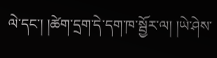ལེ་དང་། །ཚེག་དྲག་དེ་དག་ཁ་སྦྱོར་ལ། །ཡེ་ཤེས་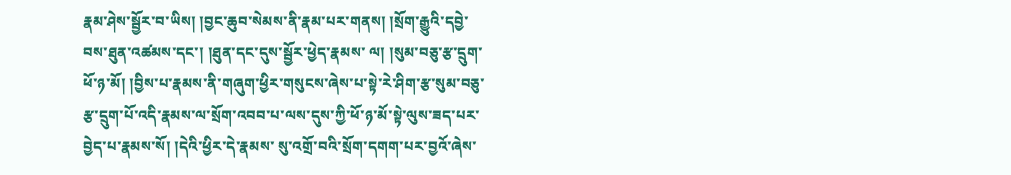རྣམ་ཤེས་སྦྱོར་བ་ཡིས། །བྱང་ཆུབ་སེམས་ནི་རྣམ་པར་གནས། །སྲོག་རྒྱུའི་དབྱེ་བས་ཐུན་འཚམས་དང་། །ཐུན་དང་དུས་སྦྱོར་ཕྱེད་རྣམས་ ལ། །སུམ་བཅུ་རྩ་དྲུག་ཕོ་ཉ་མོ། །བྱིས་པ་རྣམས་ནི་གཞུག་ཕྱིར་གསུངས་ཞེས་པ་སྟེ་རེ་ཤིག་རྩ་སུམ་བཅུ་རྩ་དྲུག་པོ་འདི་རྣམས་ལ་སྲོག་འབབ་པ་ལས་དུས་ཀྱི་ཕོ་ཉ་མོ་སྟེ་ལུས་ཟད་པར་བྱེད་པ་རྣམས་སོ། །དེའི་ཕྱིར་དེ་རྣམས་ སུ་འགྲོ་བའི་སྲོག་དགག་པར་བྱའོ་ཞེས་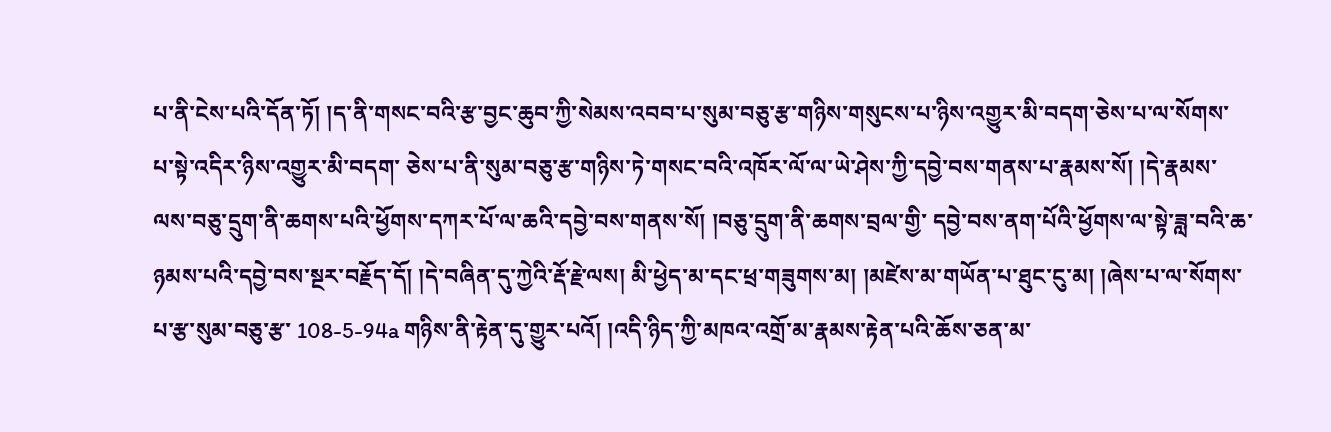པ་ནི་ངེས་པའི་དོན་ཏོ། །ད་ནི་གསང་བའི་རྩ་བྱང་ཆུབ་ཀྱི་སེམས་འབབ་པ་སུམ་བཅུ་རྩ་གཉིས་གསུངས་པ་ཉིས་འགྱུར་མི་བདག་ཅེས་པ་ལ་སོགས་པ་སྟེ་འདིར་ཉིས་འགྱུར་མི་བདག་ ཅེས་པ་ནི་སུམ་བཅུ་རྩ་གཉིས་ཏེ་གསང་བའི་འཁོར་ལོ་ལ་ཡེ་ཤེས་ཀྱི་དབྱེ་བས་གནས་པ་རྣམས་སོ། །དེ་རྣམས་ལས་བཅུ་དྲུག་ནི་ཆགས་པའི་ཕྱོགས་དཀར་པོ་ལ་ཆའི་དབྱེ་བས་གནས་སོ། །བཅུ་དྲུག་ནི་ཆགས་བྲལ་གྱི་ དབྱེ་བས་ནག་པོའི་ཕྱོགས་ལ་སྟེ་ཟླ་བའི་ཆ་ཉམས་པའི་དབྱེ་བས་སྔར་བརྗོད་དོ། །དེ་བཞིན་དུ་ཀྱེའི་རྡོ་རྗེ་ལས། མི་ཕྱེད་མ་དང་ཕྲ་གཟུགས་མ། །མཛེས་མ་གཡོན་པ་ཐུང་ངུ་མ། །ཞེས་པ་ལ་སོགས་པ་རྩ་སུམ་བཅུ་རྩ་ 108-5-94a གཉིས་ནི་རྟེན་དུ་གྱུར་པའོ། །འདི་ཉིད་ཀྱི་མཁའ་འགྲོ་མ་རྣམས་རྟེན་པའི་ཆོས་ཅན་མ་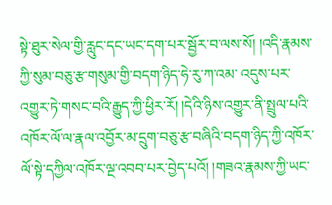སྟེ་ཐུར་སེལ་གྱི་རླུང་དང་ཡང་དག་པར་སྦྱོར་བ་ལས་སོ། །འདི་རྣམས་ཀྱི་སུམ་བཅུ་རྩ་གསུམ་གྱི་བདག་ཉིད་ཧེ་རུ་ཀ་འམ་ འདུས་པར་འགྱུར་ཏེ་གསང་བའི་རྒྱུད་ཀྱི་ཕྱིར་རོ། །དེའི་ཉིས་འགྱུར་ནི་སྤྲུལ་པའི་འཁོར་ལོ་ལ་རྣལ་འབྱོར་མ་དྲུག་བཅུ་རྩ་བཞིའི་བདག་ཉིད་ཀྱི་འཁོར་ལོ་སྟེ་དཀྱིལ་འཁོར་ལྔ་འབབ་པར་བྱེད་པའོ། །གཟའ་རྣམས་ཀྱི་ཡང་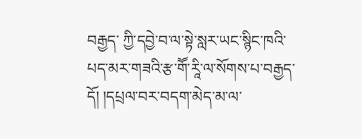བརྒྱད་ ཀྱི་དབྱེ་བ་ལ་སྟེ་སླར་ཡང་སྙིང་ཁའི་པད་མར་གཟའི་རྩ་གཽ་རཱི་ལ་སོགས་པ་བརྒྱད་དོ། །དཔྲལ་བར་བདག་མེད་མ་ལ་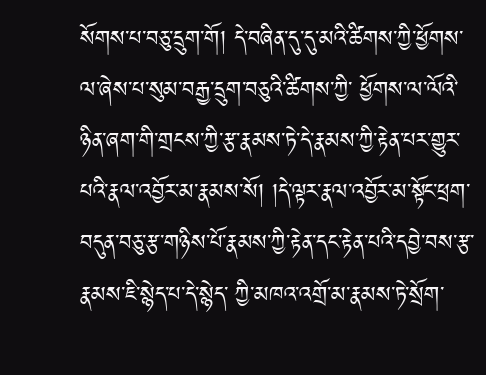སོགས་པ་བཅུ་དྲུག་གོ། དེ་བཞིན་དུ་དུ་མའི་ཚིགས་ཀྱི་ཕྱོགས་ལ་ཞེས་པ་སུམ་བརྒྱ་དྲུག་བཅུའི་ཚིགས་ཀྱི་ ཕྱོགས་ལ་ལོའི་ཉིན་ཞག་གི་གྲངས་ཀྱི་རྩ་རྣམས་ཏེ་དེ་རྣམས་ཀྱི་རྟེན་པར་གྱུར་པའི་རྣལ་འབྱོར་མ་རྣམས་སོ། །དེ་ལྟར་རྣལ་འབྱོར་མ་སྟོང་ཕྲག་བདུན་བཅུ་རྩ་གཉིས་པོ་རྣམས་ཀྱི་རྟེན་དང་རྟེན་པའི་དབྱེ་བས་རྩ་རྣམས་ཇི་སྙེད་པ་དེ་སྙེད་ ཀྱི་མཁའ་འགྲོ་མ་རྣམས་ཏེ་སྲོག་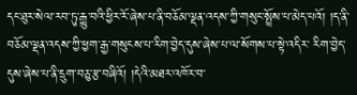དང་ཐུར་སེལ་རབ་ཏུ་རྒྱུ་བའི་ཕྱིར་རོ་ཞེས་པ་ནི་བཅོམ་ལྡན་འདས་ཀྱི་གསུང་སྤྲོས་པ་མེད་པའོ། །ད་ནི་བཅོམ་ལྡན་འདས་ཀྱི་ཕྱག་རྒྱ་གསུངས་པ་རིག་བྱེད་དུས་ཞེས་པ་ལ་སོགས་པ་སྟེ་འདིར་ རིག་བྱེད་དུས་ཞེས་པ་ནི་དྲུག་བཅུ་རྩ་བཞིའོ། །དེའི་མཐར་འཁོར་བ་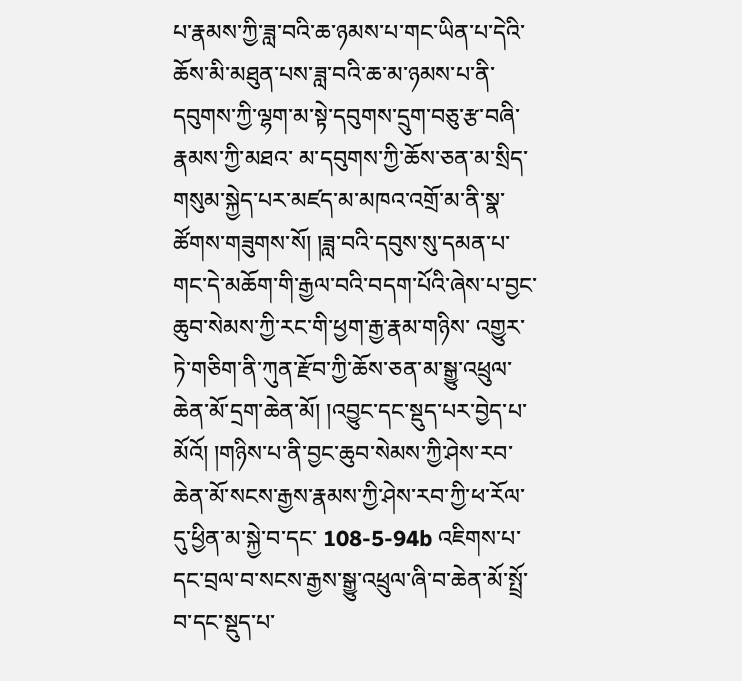པ་རྣམས་ཀྱི་ཟླ་བའི་ཆ་ཉམས་པ་གང་ཡིན་པ་དེའི་ཆོས་མི་མཐུན་པས་ཟླ་བའི་ཆ་མ་ཉམས་པ་ནི་དབུགས་ཀྱི་ལྷག་མ་སྟེ་དབུགས་དྲུག་བཅུ་རྩ་བཞི་རྣམས་ཀྱི་མཐའ་ མ་དབུགས་ཀྱི་ཆོས་ཅན་མ་སྲིད་གསུམ་སྐྱེད་པར་མཛད་མ་མཁའ་འགྲོ་མ་ནི་སྣ་ཚོགས་གཟུགས་སོ། །ཟླ་བའི་དབུས་སུ་དམན་པ་གང་དེ་མཆོག་གི་རྒྱལ་བའི་བདག་པོའི་ཞེས་པ་བྱང་ཆུབ་སེམས་ཀྱི་རང་གི་ཕྱག་རྒྱ་རྣམ་གཉིས་ འགྱུར་ཏེ་གཅིག་ནི་ཀུན་རྫོབ་ཀྱི་ཆོས་ཅན་མ་སྒྱུ་འཕྲུལ་ཆེན་མོ་དྲག་ཆེན་མོ། །འབྱུང་དང་སྡུད་པར་བྱེད་པ་མོའོ། །གཉིས་པ་ནི་བྱང་ཆུབ་སེམས་ཀྱི་ཤེས་རབ་ཆེན་མོ་སངས་རྒྱས་རྣམས་ཀྱི་ཤེས་རབ་ཀྱི་ཕ་རོལ་དུ་ཕྱིན་མ་སྐྱེ་བ་དང་ 108-5-94b འཇིགས་པ་དང་བྲལ་བ་སངས་རྒྱས་སྒྱུ་འཕྲུལ་ཞི་བ་ཆེན་མོ་སྤྲོ་བ་དང་སྡུད་པ་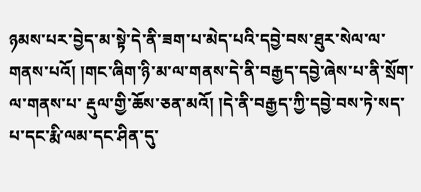ཉམས་པར་བྱེད་མ་སྟེ་དེ་ནི་ཟག་པ་མེད་པའི་དབྱེ་བས་ཐུར་སེལ་ལ་གནས་པའོ། །གང་ཞིག་ཉི་མ་ལ་གནས་དེ་ནི་བརྒྱད་དབྱེ་ཞེས་པ་ནི་སྲོག་ལ་གནས་པ་ རྡུལ་གྱི་ཆོས་ཅན་མའོ། །དེ་ནི་བརྒྱད་ཀྱི་དབྱེ་བས་ཏེ་སད་པ་དང་རྨི་ལམ་དང་ཤིན་དུ་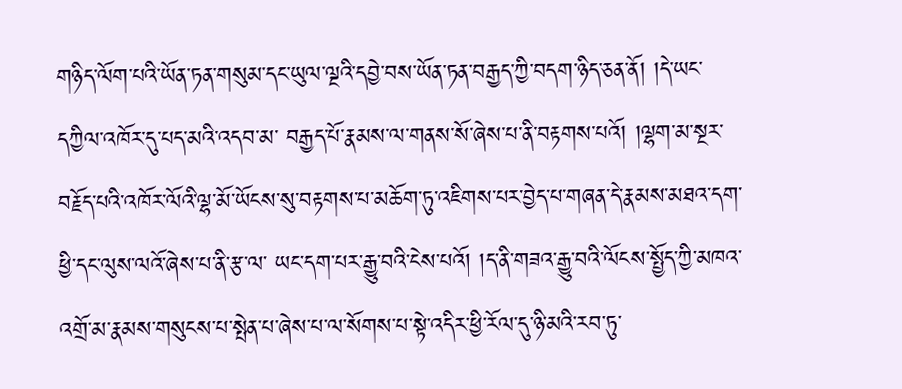གཉིད་ལོག་པའི་ཡོན་ཏན་གསུམ་དང་ཡུལ་ལྔའི་དབྱེ་བས་ཡོན་ཏན་བརྒྱད་ཀྱི་བདག་ཉིད་ཅན་ནོ། །དེ་ཡང་དཀྱིལ་འཁོར་དུ་པད་མའི་འདབ་མ་ བརྒྱད་པོ་རྣམས་ལ་གནས་སོ་ཞེས་པ་ནི་བརྟགས་པའོ། །ལྷག་མ་སྔར་བརྗོད་པའི་འཁོར་ལོའི་ལྷ་མོ་ཡོངས་སུ་བརྟགས་པ་མཆོག་ཏུ་འཇིགས་པར་བྱེད་པ་གཞན་དེ་རྣམས་མཐའ་དག་ཕྱི་དང་ལུས་ལའོ་ཞེས་པ་ནི་རྩ་ལ་ ཡང་དག་པར་རྒྱུ་བའི་ངེས་པའོ། །ད་ནི་གཟའ་རྒྱུ་བའི་ལོངས་སྤྱོད་ཀྱི་མཁའ་འགྲོ་མ་རྣམས་གསུངས་པ་སྤེན་པ་ཞེས་པ་ལ་སོགས་པ་སྟེ་འདིར་ཕྱི་རོལ་དུ་ཉི་མའི་རབ་ཏུ་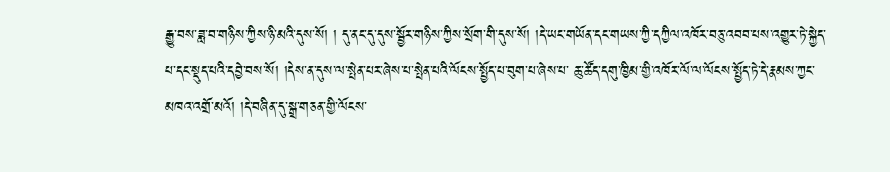རྒྱུ་བས་ཟླ་བ་གཉིས་ཀྱིས་ཉི་མའི་དུས་སོ། ། དུ་ནང་དུ་དུས་སྦྱོར་གཉིས་ཀྱིས་སྲོག་གི་དུས་སོ། །དེ་ཡང་གཡོན་དང་གཡས་ཀྱི་དཀྱིལ་འཁོར་བཅུ་འབབ་པས་འགྱུར་ཏེ་སྐྱེད་པ་དང་སྡུད་པའི་དབྱེ་བས་སོ། །དེས་ན་དུས་ལ་སྤེན་པར་ཞེས་པ་སྤེན་པའི་ལོངས་སྤྱོད་པ་བུག་པ་ཞེས་པ་ ཆུ་ཚོད་དགུ་ཁྱིམ་གྱི་འཁོར་ལོ་ལ་ལོངས་སྤྱོད་ཏེ་དེ་རྣམས་ཀྱང་མཁའ་འགྲོ་མའོ། །དེ་བཞིན་དུ་སྒྲ་གཅན་གྱི་ལོངས་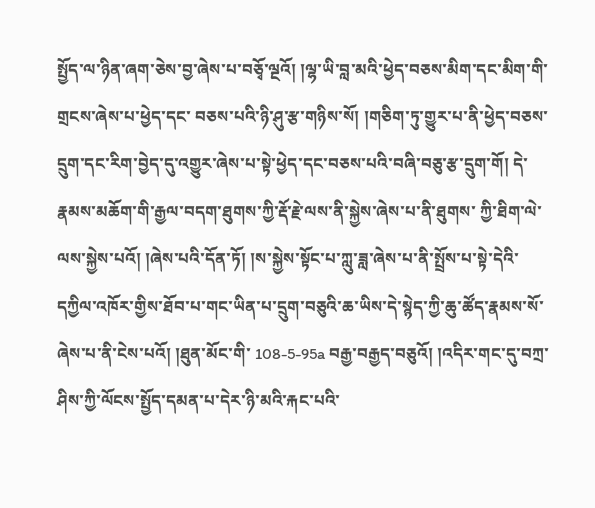སྤྱོད་ལ་ཉིན་ཞག་ཅེས་བྱ་ཞེས་པ་བཅྭོ་ལྔའོ། །ལྷ་ཡི་བླ་མའི་ཕྱེད་བཅས་མིག་དང་མིག་གི་གྲངས་ཞེས་པ་ཕྱེད་དང་ བཅས་པའི་ཉི་ཤུ་རྩ་གཉིས་སོ། །གཅིག་ཏུ་གྱུར་པ་ནི་ཕྱེད་བཅས་དྲུག་དང་རིག་བྱེད་དུ་འགྱུར་ཞེས་པ་སྟེ་ཕྱེད་དང་བཅས་པའི་བཞི་བཅུ་རྩ་དྲུག་གོ། དེ་རྣམས་མཆོག་གི་རྒྱལ་བདག་ཐུགས་ཀྱི་རྡོ་རྗེ་ལས་ནི་སྐྱེས་ཞེས་པ་ནི་ཐུགས་ ཀྱི་ཐིག་ལེ་ལས་སྐྱེས་པའོ། །ཞེས་པའི་དོན་ཏོ། །ས་སྐྱེས་སྟོང་པ་ཀླུ་ཟླ་ཞེས་པ་ནི་སྤྲོས་པ་སྟེ་དེའི་དཀྱིལ་འཁོར་གྱིས་ཐོབ་པ་གང་ཡིན་པ་དྲུག་བཅུའི་ཆ་ཡིས་དེ་སྙེད་ཀྱི་ཆུ་ཚོད་རྣམས་སོ་ཞེས་པ་ནི་ངེས་པའོ། །ཐུན་མོང་གི་ 108-5-95a བརྒྱ་བརྒྱད་བཅུའོ། །འདིར་གང་དུ་བཀྲ་ཤིས་ཀྱི་ལོངས་སྤྱོད་དམན་པ་དེར་ཉི་མའི་རྐང་པའི་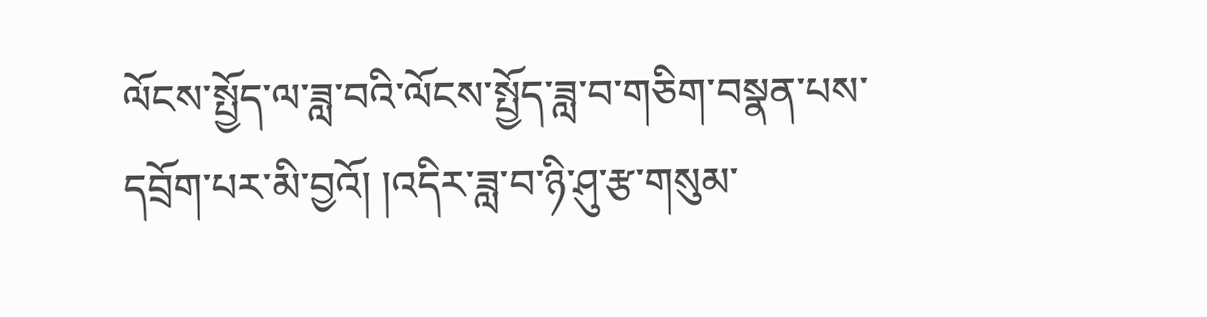ལོངས་སྤྱོད་ལ་ཟླ་བའི་ལོངས་སྤྱོད་ཟླ་བ་གཅིག་བསྣན་པས་དབྲོག་པར་མི་བྱའོ། །འདིར་ཟླ་བ་ཉི་ཤུ་རྩ་གསུམ་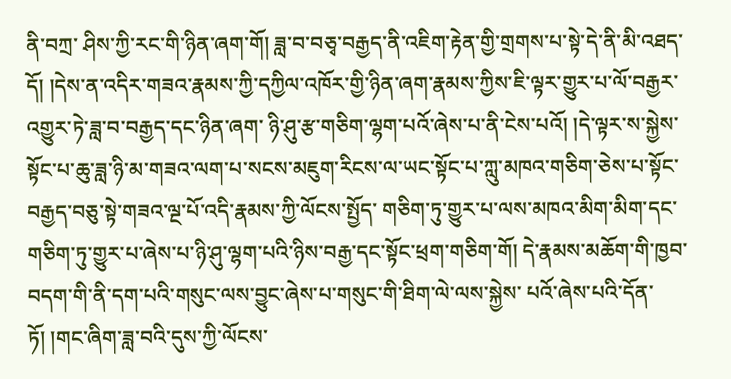ནི་བཀྲ་ ཤིས་ཀྱི་རང་གི་ཉིན་ཞག་གོ། ཟླ་བ་བཅྭ་བརྒྱད་ནི་འཇིག་རྟེན་གྱི་གྲགས་པ་སྟེ་དེ་ནི་མི་འཐད་དོ། །དེས་ན་འདིར་གཟའ་རྣམས་ཀྱི་དཀྱིལ་འཁོར་གྱི་ཉིན་ཞག་རྣམས་ཀྱིས་ཇི་ལྟར་གྱུར་པ་ལོ་བརྒྱར་འགྱུར་ཏེ་ཟླ་བ་བརྒྱད་དང་ཉིན་ཞག་ ཉི་ཤུ་རྩ་གཅིག་ལྷག་པའོ་ཞེས་པ་ནི་ངེས་པའོ། །དེ་ལྟར་ས་སྐྱེས་སྟོང་པ་ཆུ་ཟླ་ཉི་མ་གཟའ་ལག་པ་སངས་མཇུག་རིངས་ལ་ཡང་སྟོང་པ་ཀླུ་མཁའ་གཅིག་ཅེས་པ་སྟོང་བརྒྱད་བཅུ་སྟེ་གཟའ་ལྔ་པོ་འདི་རྣམས་ཀྱི་ལོངས་སྤྱོད་ གཅིག་ཏུ་གྱུར་པ་ལས་མཁའ་མིག་མིག་དང་གཅིག་ཏུ་གྱུར་པ་ཞེས་པ་ཉི་ཤུ་ལྷག་པའི་ཉིས་བརྒྱ་དང་སྟོང་ཕྲག་གཅིག་གོ། དེ་རྣམས་མཆོག་གི་ཁྱབ་བདག་གི་ནི་དག་པའི་གསུང་ལས་བྱུང་ཞེས་པ་གསུང་གི་ཐིག་ལེ་ལས་སྐྱེས་ པའོ་ཞེས་པའི་དོན་ཏོ། །གང་ཞིག་ཟླ་བའི་དུས་ཀྱི་ལོངས་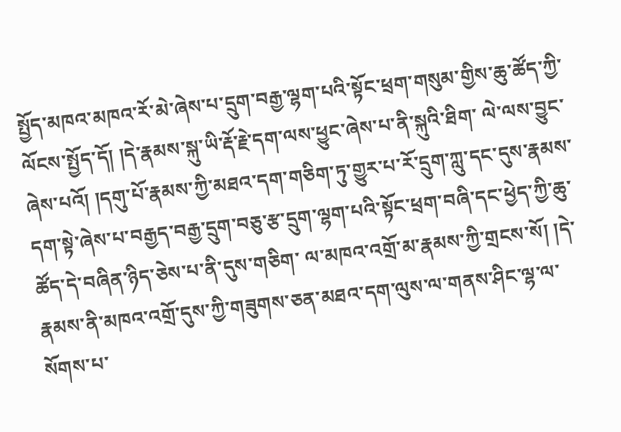སྤྱོད་མཁའ་མཁའ་རོ་མེ་ཞེས་པ་དྲུག་བརྒྱ་ལྷག་པའི་སྟོང་ཕྲག་གསུམ་གྱིས་ཆུ་ཚོད་ཀྱི་ལོངས་སྤྱོད་དོ། །དེ་རྣམས་སྐུ་ཡི་རྡོ་རྗེ་དག་ལས་ཕྱུང་ཞེས་པ་ནི་སྐུའི་ཐིག་ ལེ་ལས་བྱུང་ཞེས་པའོ། །དགུ་པོ་རྣམས་ཀྱི་མཐའ་དག་གཅིག་ཏུ་གྱུར་པ་རོ་དྲུག་ཀླུ་དང་དུས་རྣམས་དག་སྟེ་ཞེས་པ་བརྒྱད་བརྒྱ་དྲུག་བཅུ་རྩ་དྲུག་ལྷག་པའི་སྟོང་ཕྲག་བཞི་དང་ཕྱེད་ཀྱི་ཆུ་ཚོད་དེ་བཞིན་ཉིད་ཅེས་པ་ནི་དུས་གཅིག་ ལ་མཁའ་འགྲོ་མ་རྣམས་ཀྱི་གྲངས་སོ། །དེ་རྣམས་ནི་མཁའ་འགྲོ་དུས་ཀྱི་གཟུགས་ཅན་མཐའ་དག་ལུས་ལ་གནས་ཤིང་ལྷ་ལ་སོགས་པ་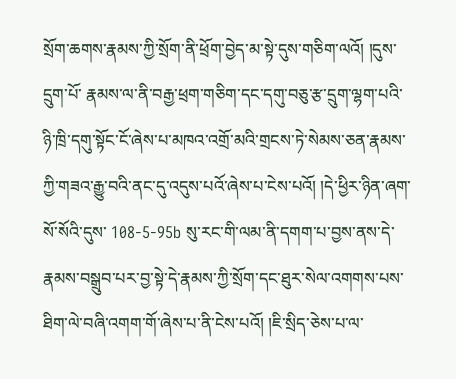སྲོག་ཆགས་རྣམས་ཀྱི་སྲོག་ནི་ཕྲོག་བྱེད་མ་སྟེ་དུས་གཅིག་ལའོ། །དུས་དྲུག་པོ་ རྣམས་ལ་ནི་བརྒྱ་ཕྲག་གཅིག་དང་དགུ་བཅུ་རྩ་དྲུག་ལྷག་པའི་ཉི་ཁྲི་དགུ་སྟོང་ངོ་ཞེས་པ་མཁའ་འགྲོ་མའི་གྲངས་ཏེ་སེམས་ཅན་རྣམས་ཀྱི་གཟའ་རྒྱུ་བའི་ནང་དུ་འདུས་པའོ་ཞེས་པ་ངེས་པའོ། །དེ་ཕྱིར་ཉིན་ཞག་སོ་སོའི་དུས་ 108-5-95b སུ་རང་གི་ལམ་ནི་དགག་པ་བྱས་ནས་དེ་རྣམས་བསྒྲུབ་པར་བྱ་སྟེ་དེ་རྣམས་ཀྱི་སྲོག་དང་ཐུར་སེལ་འགགས་པས་ཐིག་ལེ་བཞི་འགག་གོ་ཞེས་པ་ནི་ངེས་པའོ། །ཇི་སྲིད་ཅེས་པ་ལ་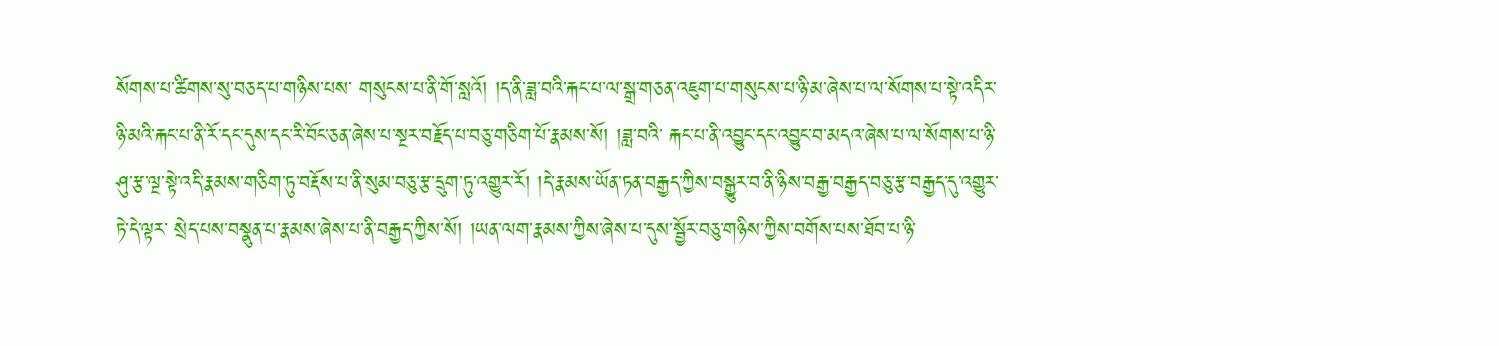སོགས་པ་ཚིགས་སུ་བཅད་པ་གཉིས་པས་ གསུངས་པ་ནི་གོ་སླའོ། །ད་ནི་ཟླ་བའི་རྐང་པ་ལ་སྒྲ་གཅན་འཇུག་པ་གསུངས་པ་ཉི་མ་ཞེས་པ་ལ་སོགས་པ་སྟེ་འདིར་ཉི་མའི་རྐང་པ་ནི་རོ་དང་དུས་དང་རི་བོང་ཅན་ཞེས་པ་སྔར་བརྗོད་པ་བཅུ་གཅིག་པོ་རྣམས་སོ། །ཟླ་བའི་ རྐང་པ་ནི་འབྱུང་དང་འབྱུང་བ་མདའ་ཞེས་པ་ལ་སོགས་པ་ཉི་ཤུ་རྩ་ལྔ་སྟེ་འདི་རྣམས་གཅིག་ཏུ་བརྡོས་པ་ནི་སུམ་བཅུ་རྩ་དྲུག་ཏུ་འགྱུར་རོ། །དེ་རྣམས་ཡོན་ཏན་བརྒྱད་ཀྱིས་བསྒྱུར་བ་ནི་ཉིས་བརྒྱ་བརྒྱད་བཅུ་རྩ་བརྒྱད་དུ་འགྱུར་ཏེ་དེ་ལྟར་ སྲེད་པས་བསྣུན་པ་རྣམས་ཞེས་པ་ནི་བརྒྱད་ཀྱིས་སོ། །ཡན་ལག་རྣམས་ཀྱིས་ཞེས་པ་དུས་སྦྱོར་བཅུ་གཉིས་ཀྱིས་བགོས་པས་ཐོབ་པ་ཉི་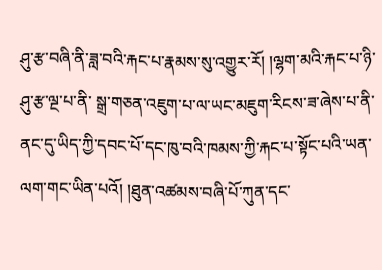ཤུ་རྩ་བཞི་ནི་ཟླ་བའི་རྐང་པ་རྣམས་སུ་འགྱུར་རོ། །ལྷག་མའི་རྐང་པ་ཉི་ཤུ་རྩ་ལྔ་པ་ནི་ སྒྲ་གཅན་འཇུག་པ་ལ་ཡང་མཇུག་རིངས་ཟ་ཞེས་པ་ནི་ནང་དུ་ཡིད་ཀྱི་དབང་པོ་དང་ཁུ་བའི་ཁམས་ཀྱི་རྐང་པ་སྟོང་པའི་ཡན་ལག་གང་ཡིན་པའོ། །ཐུན་འཚམས་བཞི་པོ་ཀུན་དང་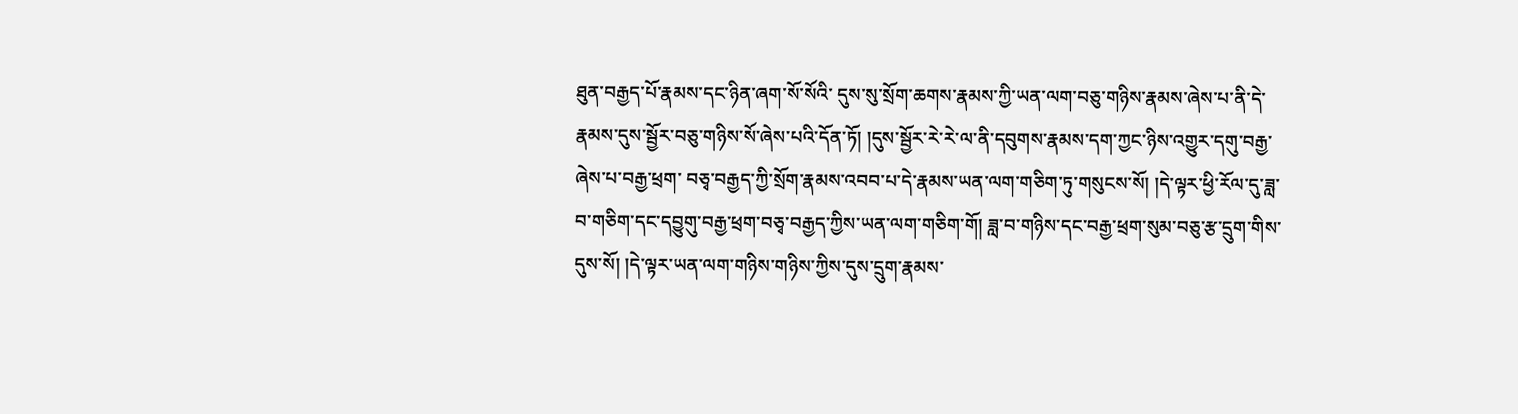ཐུན་བརྒྱད་པོ་རྣམས་དང་ཉིན་ཞག་སོ་སོའི་ དུས་སུ་སྲོག་ཆགས་རྣམས་ཀྱི་ཡན་ལག་བཅུ་གཉིས་རྣམས་ཞེས་པ་ནི་དེ་རྣམས་དུས་སྦྱོར་བཅུ་གཉིས་སོ་ཞེས་པའི་དོན་ཏོ། །དུས་སྦྱོར་རེ་རེ་ལ་ནི་དབུགས་རྣམས་དག་ཀྱང་ཉིས་འགྱུར་དགུ་བརྒྱ་ཞེས་པ་བརྒྱ་ཕྲག་ བཅྭ་བརྒྱད་ཀྱི་སྲོག་རྣམས་འབབ་པ་དེ་རྣམས་ཡན་ལག་གཅིག་ཏུ་གསུངས་སོ། །དེ་ལྟར་ཕྱི་རོལ་དུ་ཟླ་བ་གཅིག་དང་དབྱུགུ་བརྒྱ་ཕྲག་བཅྭ་བརྒྱད་ཀྱིས་ཡན་ལག་གཅིག་གོ། ཟླ་བ་གཉིས་དང་བརྒྱ་ཕྲག་སུམ་བཅུ་རྩ་དྲུག་གིས་ དུས་སོ། །དེ་ལྟར་ཡན་ལག་གཉིས་གཉིས་ཀྱིས་དུས་དྲུག་རྣམས་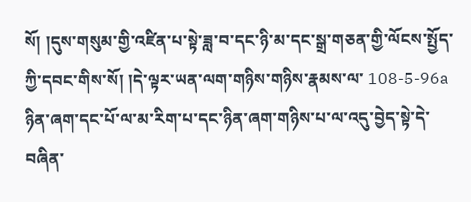སོ། །དུས་གསུམ་གྱི་འཛིན་པ་སྟེ་ཟླ་བ་དང་ཉི་མ་དང་སྒྲ་གཅན་གྱི་ལོངས་སྤྱོད་ཀྱི་དབང་གིས་སོ། །དེ་ལྟར་ཡན་ལག་གཉིས་གཉིས་རྣམས་ལ་ 108-5-96a ཉིན་ཞག་དང་པོ་ལ་མ་རིག་པ་དང་ཉིན་ཞག་གཉིས་པ་ལ་འདུ་བྱེད་སྟེ་དེ་བཞིན་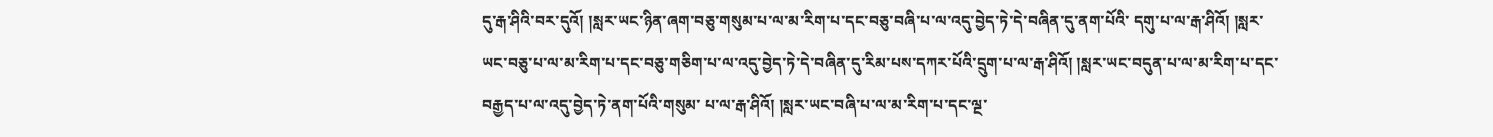དུ་རྒ་ཤིའི་བར་དུའོ། །སླར་ཡང་ཉིན་ཞག་བཅུ་གསུམ་པ་ལ་མ་རིག་པ་དང་བཅུ་བཞི་པ་ལ་འདུ་བྱེད་ཏེ་དེ་བཞིན་དུ་ནག་པོའི་ དགུ་པ་ལ་རྒ་ཤིའོ། །སླར་ཡང་བཅུ་པ་ལ་མ་རིག་པ་དང་བཅུ་གཅིག་པ་ལ་འདུ་བྱེད་ཏེ་དེ་བཞིན་དུ་རིམ་པས་དཀར་པོའི་དྲུག་པ་ལ་རྒ་ཤིའོ། །སླར་ཡང་བདུན་པ་ལ་མ་རིག་པ་དང་བརྒྱད་པ་ལ་འདུ་བྱེད་ཏེ་ནག་པོའི་གསུམ་ པ་ལ་རྒ་ཤིའོ། །སླར་ཡང་བཞི་པ་ལ་མ་རིག་པ་དང་ལྔ་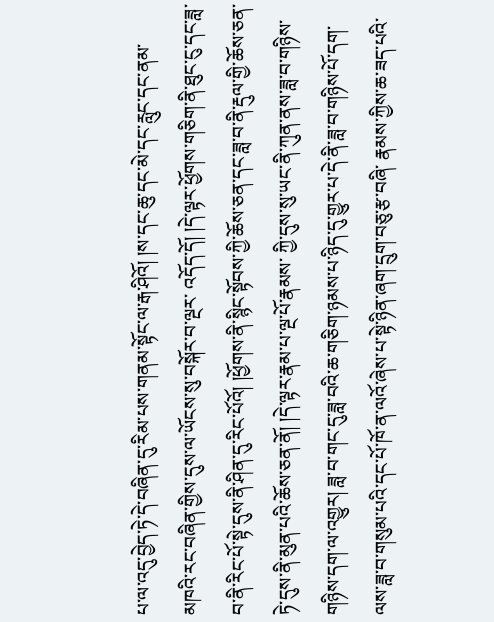པ་ལ་འདུ་བྱེད་ཏེ་དེ་བཞིན་དུ་རིམ་པས་གནམ་སྟོང་ལ་རྒ་ཤིའོ། །ས་དང་ཆུ་དང་མེ་དང་རླུང་དང་ནམ་མཁའི་རང་བཞིན་གྱིས་དུས་ལ་ཡོངས་སུ་བསྐོར་བ་ལྔར་ འདོད་དོ། །དེ་ལྟར་ཕྱོགས་གཅིག་ནི་ཐུང་ངུ་དང་ཟླ་བ་ནི་རིང་པོ་སྟེ་དུས་ནི་ཤིན་དུ་རིང་པོའོ། །ཕྱོགས་ནི་སྙིང་སྟོབས་ཀྱི་ཆོས་ཅན་དང་ཟླ་བ་ནི་རྡུལ་གྱི་ཆོས་ཅན་ཏེ་དུས་ནི་མུན་པའི་ཆོས་ཅན་ནོ། །དེ་ལྟར་རྣམ་པ་ལྔ་པོ་རྣམས་ ཀྱི་དུས་སུ་ཡང་ནི་ཀུན་ནས་ཟླ་བ་གཉིས་གཉིས་དག་ལ་འགྱུར། ཟླ་བ་གང་དུ་ཟླ་བའི་ཆ་གཅིག་ཉམས་པ་ཉིད་དུ་གྱུར་པ་དེ་ནི་ཟླ་བ་གཉིས་པོ་དག་ལས་ཟླ་བ་གསུམ་པའི་དང་པོ་ཁོ་ན་ལའོ་ཞེས་པ་སྟེ་ཉིན་ཞག་དྲུག་བཅུ་རྩ་བཞི་ རྣམས་ཀྱིས་ཆ་ཟད་པའི་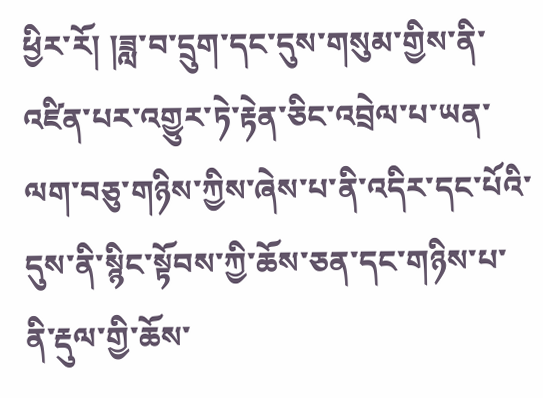ཕྱིར་རོ། །ཟླ་བ་དྲུག་དང་དུས་གསུམ་གྱིས་ནི་འཛིན་པར་འགྱུར་ཏེ་རྟེན་ཅིང་འབྲེལ་པ་ཡན་ལག་བཅུ་གཉིས་ཀྱིས་ཞེས་པ་ནི་འདིར་དང་པོའི་དུས་ནི་སྙིང་སྟོབས་ཀྱི་ཆོས་ཅན་དང་གཉིས་པ་ནི་རྡུལ་གྱི་ཆོས་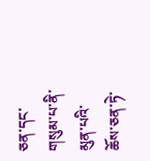ཅན་དང་ གསུམ་པ་ནི་མུན་པའི་ཆོས་ཅན་ཏེ་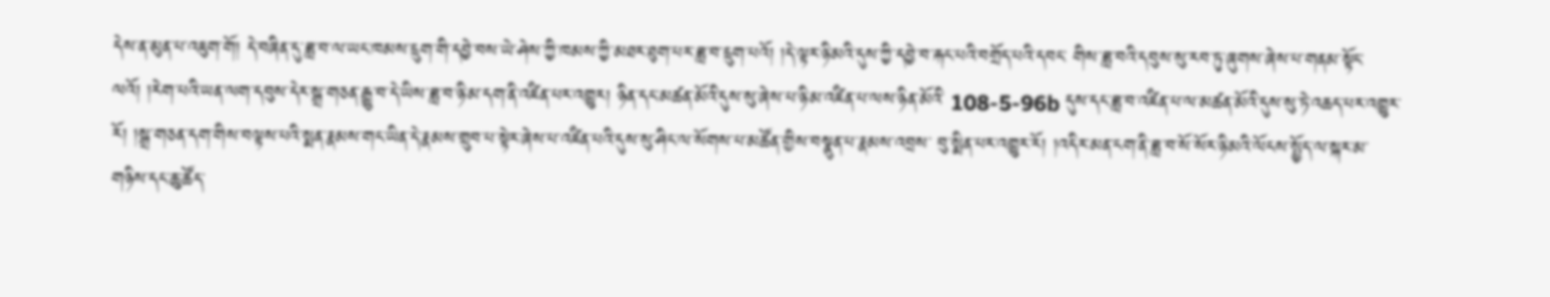དེས་ན་མུན་པ་འཇུག་གོ། དེ་བཞིན་དུ་ཟླ་བ་ལ་ཡང་ཁམས་དྲུག་གི་དབྱེ་བས་ཡེ་ཤེས་ཀྱི་ཁམས་ཀྱི་མཐར་ཐུག་པར་ཟླ་བ་དྲུག་པའོ། །དེ་ལྟར་ཉི་མའི་དུས་ཀྱི་དབྱེ་བ་རྐང་པའི་བགྲོད་པའི་དབང་ གིས་ཟླ་བའི་དབུས་སུ་རབ་ཏུ་ཞུགས་ཞེས་པ་གནམ་སྟོང་ལའོ། །རེག་པའི་ཡན་ལག་དབུས་དེར་སྒྲ་གཅན་རྒྱུ་བ་དེ་ཡིས་ཟླ་བ་ཉི་མ་དག་ནི་འཛིན་པར་འགྱུར། ཉིན་དང་མཚན་མོའི་དུས་སུ་ཞེས་པ་ཉི་མ་འཛིན་པ་ལས་ཉིན་མོའི་ 108-5-96b དུས་དང་ཟླ་བ་འཛིན་པ་ལ་མཚན་མོའི་དུས་སུ་ཏེ་འཆད་པར་འགྱུར་རོ། །སྒྲ་གཅན་དག་གིས་བལྟས་པའི་སྨན་རྣམས་གང་ཡིན་དེ་རྣམས་གྲུབ་པ་སྟེར་ཞེས་པ་འཛིན་པའི་དུས་སུ་ཤིང་ལ་སོགས་པ་མཚོན་གྱིས་བསྣུན་པ་རྣམས་འབྲས་ བུ་སྨིན་པར་འགྱུར་རོ། །འདིར་མན་ངག་ནི་ཟླ་བ་སོ་སོར་ཉི་མའི་ལོངས་སྤྱོད་ལ་སྐར་མ་གཉིས་དང་ཆུ་ཚོད་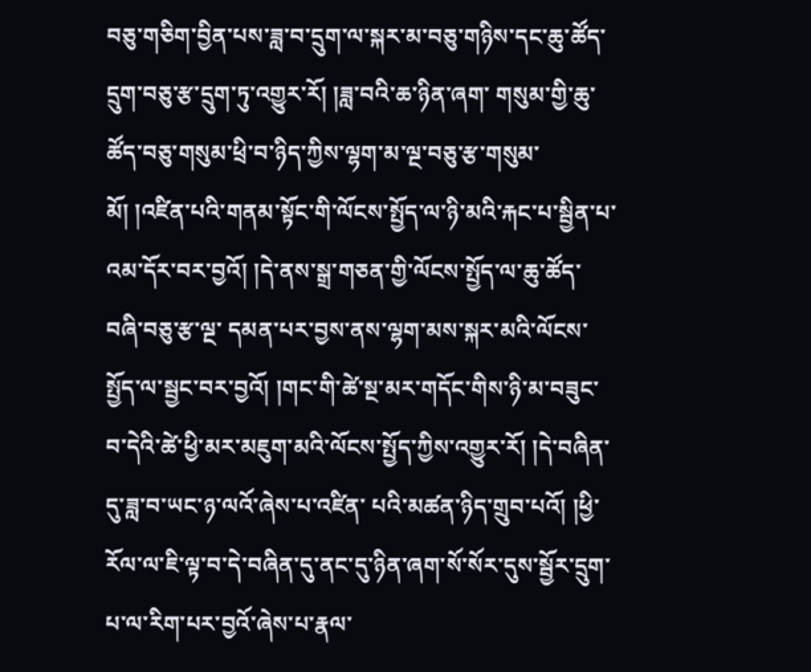བཅུ་གཅིག་བྱིན་པས་ཟླ་བ་དྲུག་ལ་སྐར་མ་བཅུ་གཉིས་དང་ཆུ་ཚོད་དྲུག་བཅུ་རྩ་དྲུག་ཏུ་འགྱུར་རོ། །ཟླ་བའི་ཆ་ཉིན་ཞག་ གསུམ་གྱི་ཆུ་ཚོད་བཅུ་གསུམ་ཕྲི་བ་ཉིད་ཀྱིས་ལྷག་མ་ལྔ་བཅུ་རྩ་གསུམ་མོ། །འཛིན་པའི་གནམ་སྟོང་གི་ལོངས་སྤྱོད་ལ་ཉི་མའི་རྐང་པ་སྦྱིན་པ་འམ་དོར་བར་བྱའོ། །དེ་ནས་སྒྲ་གཅན་གྱི་ལོངས་སྤྱོད་ལ་ཆུ་ཚོད་བཞི་བཅུ་རྩ་ལྔ་ དམན་པར་བྱས་ནས་ལྷག་མས་སྐར་མའི་ལོངས་སྤྱོད་ལ་སྦྱང་བར་བྱའོ། །གང་གི་ཚེ་སྔ་མར་གདོང་གིས་ཉི་མ་བཟུང་བ་དེའི་ཚེ་ཕྱི་མར་མཇུག་མའི་ལོངས་སྤྱོད་ཀྱིས་འགྱུར་རོ། །དེ་བཞིན་དུ་ཟླ་བ་ཡང་ཉ་ལའོ་ཞེས་པ་འཛིན་ པའི་མཚན་ཉིད་གྲུབ་པའོ། །ཕྱི་རོལ་ལ་ཇི་ལྟ་བ་དེ་བཞིན་དུ་ནང་དུ་ཉིན་ཞག་སོ་སོར་དུས་སྦྱོར་དྲུག་པ་ལ་རིག་པར་བྱའོ་ཞེས་པ་རྣལ་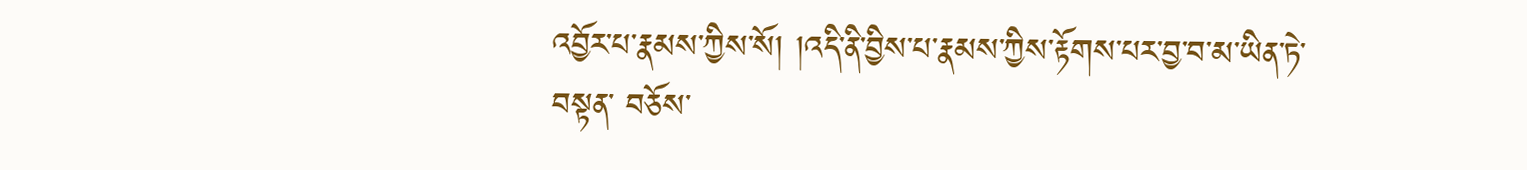འབྱོར་པ་རྣམས་ཀྱིས་སོ། །འདི་ནི་བྱིས་པ་རྣམས་ཀྱིས་རྟོགས་པར་བྱ་བ་མ་ཡིན་ཏེ་བསྟན་ བཅོས་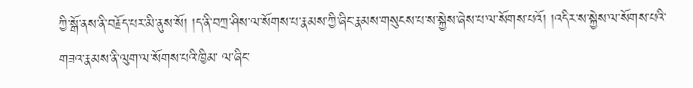ཀྱི་སྒོ་ནས་ནི་བརྗོད་པར་མི་ནུས་སོ། །ད་ནི་བཀྲ་ཤིས་ལ་སོགས་པ་རྣམས་ཀྱི་ཞིང་རྣམས་གསུངས་པ་ས་སྐྱེས་ཞེས་པ་ལ་སོགས་པའོ། །འདིར་ས་སྐྱེས་ལ་སོགས་པའི་གཟའ་རྣམས་ནི་ལུག་ལ་སོགས་པའི་ཁྱིམ་ ལ་ཞིང་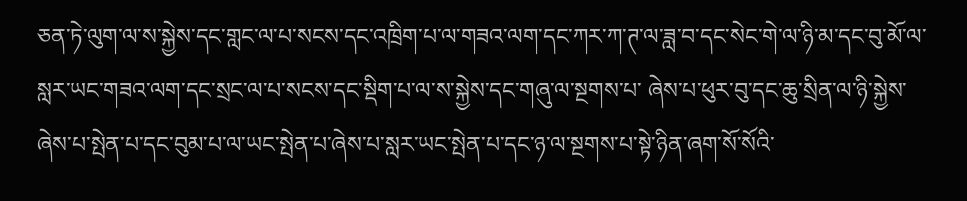ཅན་ཏེ་ལུག་ལ་ས་སྐྱེས་དང་གླང་ལ་པ་སངས་དང་འཁྲིག་པ་ལ་གཟའ་ལག་དང་ཀར་ཀ་ཊ་ལ་ཟླ་བ་དང་སེང་གེ་ལ་ཉི་མ་དང་བུ་མོ་ལ་སླར་ཡང་གཟའ་ལག་དང་སྲང་ལ་པ་སངས་དང་སྡིག་པ་ལ་ས་སྐྱེས་དང་གཞུ་ལ་སྔགས་པ་ ཞེས་པ་ཕུར་བུ་དང་ཆུ་སྲིན་ལ་ཉི་སྐྱེས་ཞེས་པ་སྤེན་པ་དང་བུམ་པ་ལ་ཡང་སྤེན་པ་ཞེས་པ་སླར་ཡང་སྤེན་པ་དང་ཉ་ལ་སྔགས་པ་སྟེ་ཉིན་ཞག་སོ་སོའི་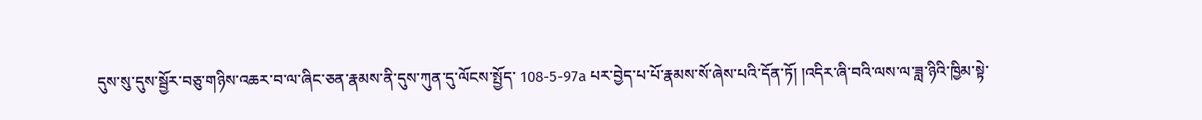དུས་སུ་དུས་སྦྱོར་བཅུ་གཉིས་འཆར་བ་ལ་ཞིང་ཅན་རྣམས་ནི་དུས་ཀུན་དུ་ལོངས་སྤྱོད་ 108-5-97a པར་བྱེད་པ་པོ་རྣམས་སོ་ཞེས་པའི་དོན་ཏོ། །འདིར་ཞི་བའི་ལས་ལ་ཟླ་ཉིའི་ཁྱིམ་སྟེ་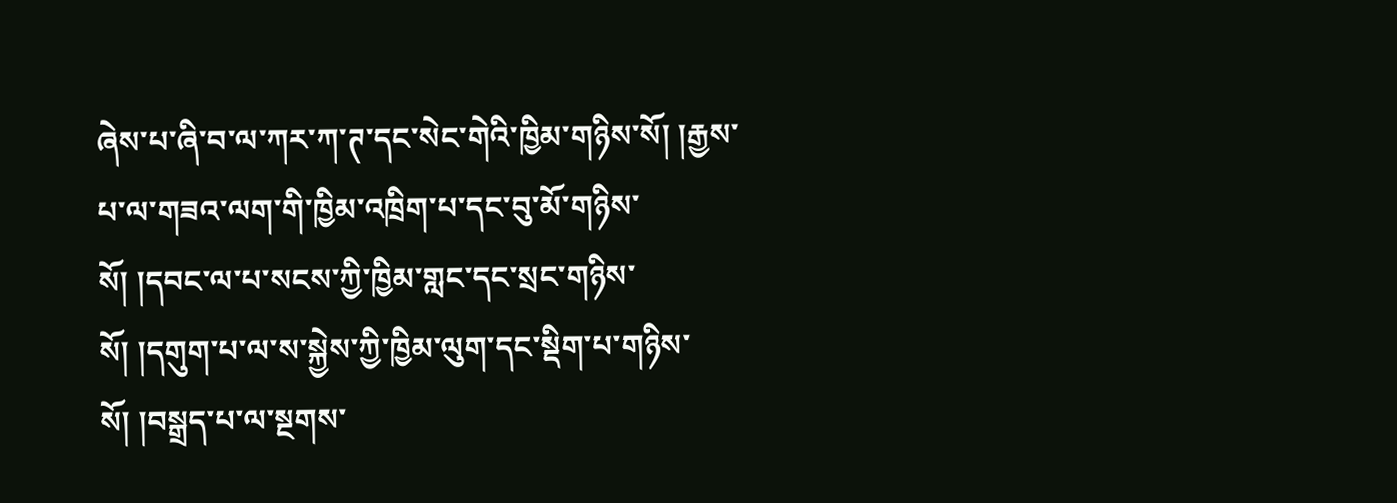ཞེས་པ་ཞི་བ་ལ་ཀར་ཀ་ཊ་དང་སེང་གེའི་ཁྱིམ་གཉིས་སོ། །རྒྱས་པ་ལ་གཟའ་ལག་གི་ཁྱིམ་འཁྲིག་པ་དང་བུ་མོ་གཉིས་ སོ། །དབང་ལ་པ་སངས་ཀྱི་ཁྱིམ་གླང་དང་སྲང་གཉིས་སོ། །དགུག་པ་ལ་ས་སྐྱེས་ཀྱི་ཁྱིམ་ལུག་དང་སྡིག་པ་གཉིས་སོ། །བསྒྲད་པ་ལ་སྔགས་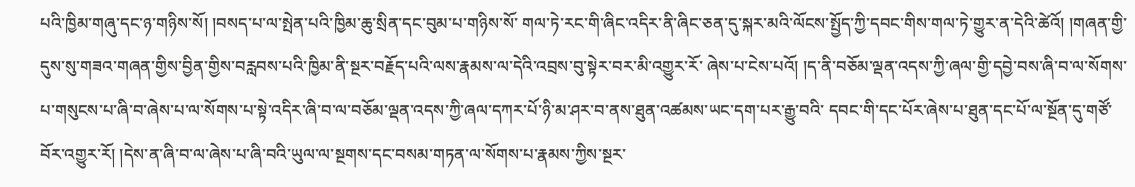པའི་ཁྱིམ་གཞུ་དང་ཉ་གཉིས་སོ། །བསད་པ་ལ་སྤེན་པའི་ཁྱིམ་ཆུ་སྲིན་དང་བུམ་པ་གཉིས་སོ་ གལ་ཏེ་རང་གི་ཞིང་འདིར་ནི་ཞིང་ཅན་དུ་སྐར་མའི་ལོངས་སྤྱོད་ཀྱི་དབང་གིས་གལ་ཏེ་གྱུར་ན་དེའི་ཚེའོ། །གཞན་གྱི་དུས་སུ་གཟའ་གཞན་གྱིས་བྱིན་གྱིས་བརླབས་པའི་ཁྱིམ་ནི་སྔར་བརྗོད་པའི་ལས་རྣམས་ལ་དེའི་འབྲས་བུ་སྟེར་བར་མི་འགྱུར་རོ་ ཞེས་པ་ངེས་པའོ། །ད་ནི་བཅོམ་ལྡན་འདས་ཀྱི་ཞལ་གྱི་དབྱེ་བས་ཞི་བ་ལ་སོགས་པ་གསུངས་པ་ཞི་བ་ཞེས་པ་ལ་སོགས་པ་སྟེ་འདིར་ཞི་བ་ལ་བཅོམ་ལྡན་འདས་ཀྱི་ཞལ་དཀར་པོ་ཉི་མ་ཤར་བ་ནས་ཐུན་འཚམས་ཡང་དག་པར་རྒྱུ་བའི་ དབང་གི་དང་པོར་ཞེས་པ་ཐུན་དང་པོ་ལ་སྔོན་དུ་གཙོ་བོར་འགྱུར་རོ། །དེས་ན་ཞི་བ་ལ་ཞེས་པ་ཞི་བའི་ཡུལ་ལ་སྔགས་དང་བསམ་གཏན་ལ་སོགས་པ་རྣམས་ཀྱིས་སྔར་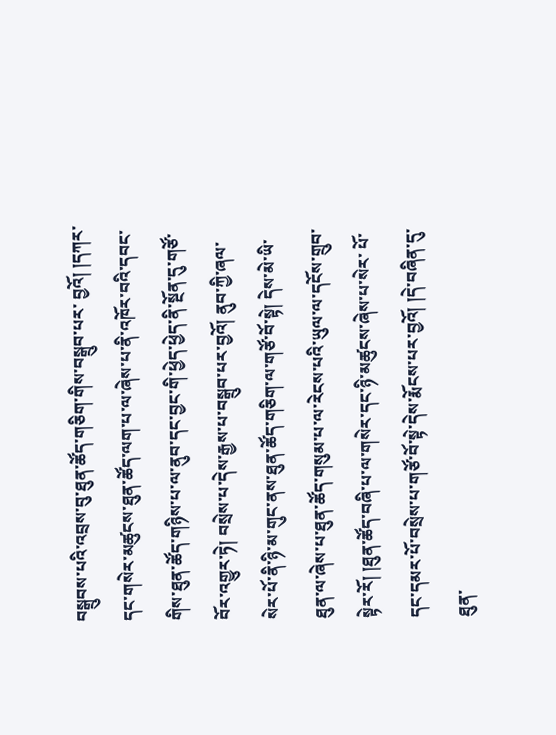བསྒྲུབས་པའི་འབྲས་བུ་ཐུན་ཚོད་གཅིག་གིས་བསྒྲུབ་པར་ བྱའོ། །དཀར་དང་གསེར་མཚུངས་ཐུན་ཚོད་ལག་པ་ལ་ཞེས་པ་ནི་འཁོར་བའི་དབང་གིས་ཐུན་ཚོད་གཉིས་པ་ལ་ནུབ་དང་བྱང་གི་ཕྱེད་ཕྱེད་ནི་སྔོན་དུ་གཙོ་བོར་འགྱུར་ཏེ། བསྲེས་པ་དེས་རྒྱས་པ་བསྒྲུབ་པར་བྱའོ། ནུབ་ཀྱི་ཞལ་སེར་པོ་ནི་ཉི་མ་གུང་ནས་ཐུན་ཚོད་གཅིག་ལ་གཙོ་བོ་སྟེ། དེས་མེ་ཡི་ཐུན་ལ་ཞེས་པ་ཐུན་ཚོད་གསུམ་པ་ལ་རེངས་པའི་ཡུལ་ལ་དངོས་གྲུབ་སྟེར་རོ། །ཐུན་ཚོད་བཞི་པ་ལ་གསེར་དང་ཉི་མཚུངས་ཞེས་པ་སེར་ པོ་དང་དམར་པོ་བསྲེས་པ་གཙོ་བོ་སྟེ་དེས་རྨོངས་པར་བྱའོ། །དེ་བཞིན་དུ་ཐུན་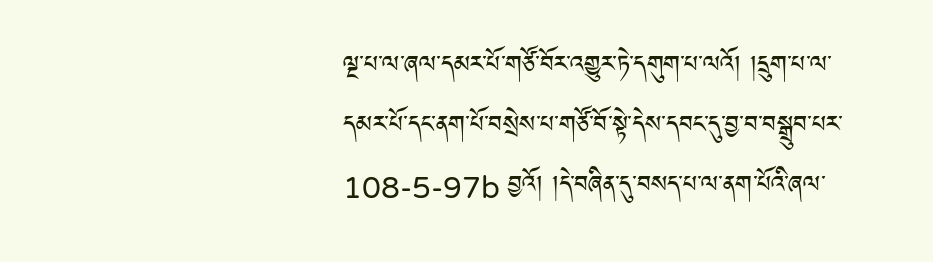ལྔ་པ་ལ་ཞལ་དམར་པོ་གཙོ་བོར་འགྱུར་ཏེ་དགུག་པ་ལའོ། །དྲུག་པ་ལ་དམར་པོ་དང་ནག་པོ་བསྲེས་པ་གཙོ་བོ་སྟེ་དེས་དབང་དུ་བྱ་བ་བསྒྲུབ་པར་ 108-5-97b བྱའོ། །དེ་བཞིན་དུ་བསད་པ་ལ་ནག་པོའི་ཞལ་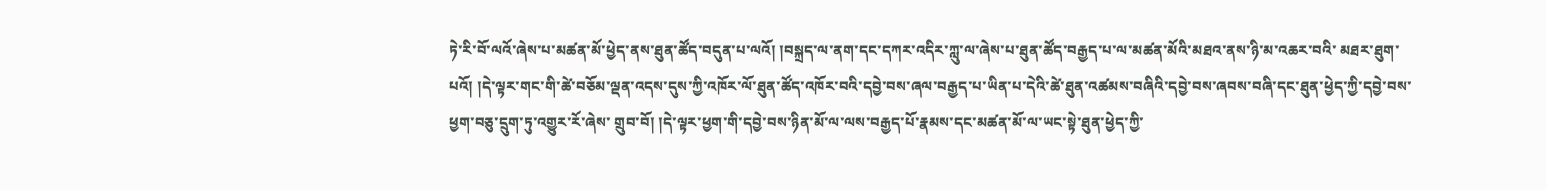ཏེ་རི་བོ་ལའོ་ཞེས་པ་མཚན་མོ་ཕྱེད་ནས་ཐུན་ཚོད་བདུན་པ་ལའོ། །བསྐྲད་ལ་ནག་དང་དཀར་འདིར་ཀླུ་ལ་ཞེས་པ་ཐུན་ཚོད་བརྒྱད་པ་ལ་མཚན་མོའི་མཐའ་ནས་ཉི་མ་འཆར་བའི་ མཐར་ཐུག་པའོ། །དེ་ལྟར་གང་གི་ཚེ་བཅོམ་ལྡན་འདས་དུས་ཀྱི་འཁོར་ལོ་ཐུན་ཚོད་འཁོར་བའི་དབྱེ་བས་ཞལ་བརྒྱད་པ་ཡིན་པ་དེའི་ཚེ་ཐུན་འཚམས་བཞིའི་དབྱེ་བས་ཞབས་བཞི་དང་ཐུན་ཕྱེད་ཀྱི་དབྱེ་བས་ཕྱག་བཅུ་དྲུག་ཏུ་འགྱུར་རོ་ཞེས་ གྲུབ་བོ། །དེ་ལྟར་ཕྱག་གི་དབྱེ་བས་ཉིན་མོ་ལ་ལས་བརྒྱད་པོ་རྣམས་དང་མཚན་མོ་ལ་ཡང་སྟེ་ཐུན་ཕྱེད་ཀྱི་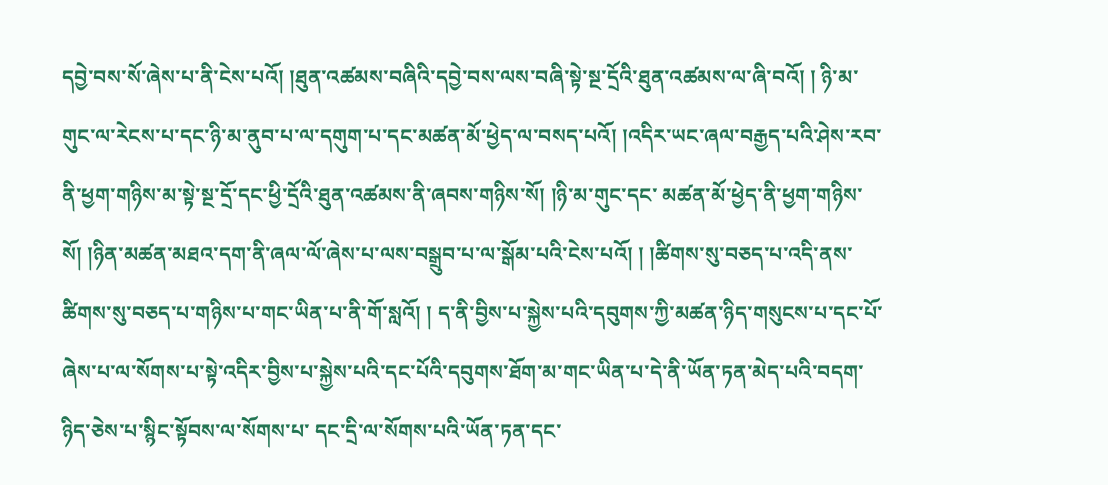དབྱེ་བས་སོ་ཞེས་པ་ནི་ངེས་པའོ། །ཐུན་འཚམས་བཞིའི་དབྱེ་བས་ལས་བཞི་སྟེ་སྔ་དྲོའི་ཐུན་འཚམས་ལ་ཞི་བའོ། ། ཉི་མ་གུང་ལ་རེངས་པ་དང་ཉི་མ་ནུབ་པ་ལ་དགུག་པ་དང་མཚན་མོ་ཕྱེད་ལ་བསད་པའོ། །འདིར་ཡང་ཞལ་བརྒྱད་པའི་ཤེས་རབ་ནི་ཕྱག་གཉིས་མ་སྟེ་སྔ་དྲོ་དང་ཕྱི་དྲོའི་ཐུན་འཚམས་ནི་ཞབས་གཉིས་སོ། །ཉི་མ་གུང་དང་ མཚན་མོ་ཕྱེད་ནི་ཕྱག་གཉིས་སོ། །ཉིན་མཚན་མཐའ་དག་ནི་ཞལ་ལོ་ཞེས་པ་ལས་བསྒྲུབ་པ་ལ་སྒོམ་པའི་ངེས་པའོ། ། །ཚིགས་སུ་བཅད་པ་འདི་ནས་ཚིགས་སུ་བཅད་པ་གཉིས་པ་གང་ཡིན་པ་ནི་གོ་སླའོ། ། ད་ནི་བྱིས་པ་སྐྱེས་པའི་དབུགས་ཀྱི་མཚན་ཉིད་གསུངས་པ་དང་པོ་ཞེས་པ་ལ་སོགས་པ་སྟེ་འདིར་བྱིས་པ་སྐྱེས་པའི་དང་པོའི་དབུགས་ཐོག་མ་གང་ཡིན་པ་དེ་ནི་ཡོན་ཏན་མེད་པའི་བདག་ཉིད་ཅེས་པ་སྙིང་སྟོབས་ལ་སོགས་པ་ དང་དྲི་ལ་སོགས་པའི་ཡོན་ཏན་དང་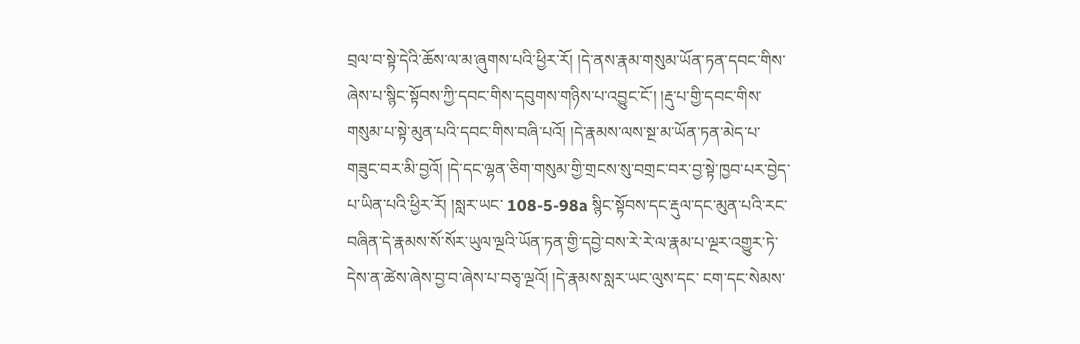བྲལ་བ་སྟེ་དེའི་ཆོས་ལ་མ་ཞུགས་པའི་ཕྱིར་རོ། །དེ་ནས་རྣམ་གསུམ་ཡོན་ཏན་དབང་གིས་ཞེས་པ་སྙིང་སྟོབས་ཀྱི་དབང་གིས་དབུགས་གཉིས་པ་འབྱུང་ངོ་། །རྡུ་པ་གྱི་དབང་གིས་ གསུམ་པ་སྟེ་མུན་པའི་དབང་གིས་བཞི་པའོ། །དེ་རྣམས་ལས་སྔ་མ་ཡོན་ཏན་མེད་པ་གཟུང་བར་མི་བྱའོ། །དེ་དང་ལྷན་ཅིག་གསུམ་གྱི་གྲངས་སུ་བགྲང་བར་བྱ་སྟེ་ཁྱབ་པར་བྱེད་པ་ཡིན་པའི་ཕྱིར་རོ། །སླར་ཡང་ 108-5-98a སྙིང་སྟོབས་དང་རྡུལ་དང་མུན་པའི་རང་བཞིན་དེ་རྣམས་སོ་སོར་ཡུལ་ལྔའི་ཡོན་ཏན་གྱི་དབྱེ་བས་རེ་རེ་ལ་རྣམ་པ་ལྔར་འགྱུར་ཏེ་དེས་ན་ཚེས་ཞེས་བྱ་བ་ཞེས་པ་བཅྭ་ལྔའོ། །དེ་རྣམས་སླར་ཡང་ལུས་དང་ ངག་དང་སེམས་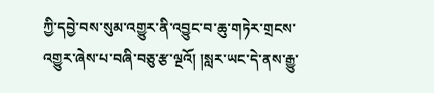ཀྱི་དབྱེ་བས་སུམ་འགྱུར་ནི་འབྱུང་བ་ཆུ་གཏེར་གྲངས་འགྱུར་ཞེས་པ་བཞི་བཅུ་རྩ་ལྔའོ། །སླར་ཡང་དེ་ནས་རྒྱུ་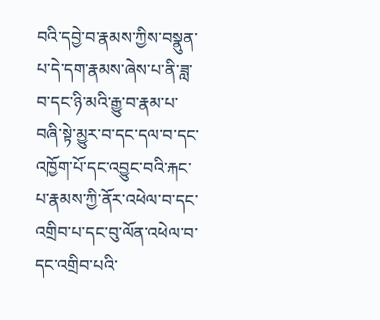བའི་དབྱེ་བ་རྣམས་ཀྱིས་བསྣུན་པ་དེ་དག་རྣམས་ཞེས་པ་ནི་ཟླ་བ་དང་ཉི་མའི་རྒྱུ་བ་རྣམ་པ་ བཞི་སྟེ་མྱུར་བ་དང་དལ་བ་དང་འཁྱོག་པོ་དང་འབྱུང་བའི་རྐང་པ་རྣམས་ཀྱི་ནོར་འཕེལ་བ་དང་འགྲིབ་པ་དང་བུ་ལོན་འཕེལ་བ་དང་འགྲིབ་པའི་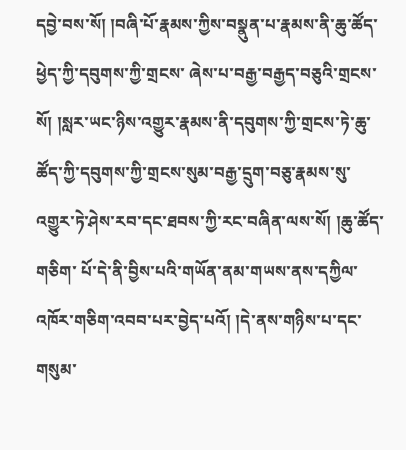དབྱེ་བས་སོ། །བཞི་པོ་རྣམས་ཀྱིས་བསྣུན་པ་རྣམས་ནི་ཆུ་ཚོད་ཕྱེད་ཀྱི་དབུགས་ཀྱི་གྲངས་ ཞེས་པ་བརྒྱ་བརྒྱད་བཅུའི་གྲངས་སོ། །སླར་ཡང་ཉིས་འགྱུར་རྣམས་ནི་དབུགས་ཀྱི་གྲངས་ཏེ་ཆུ་ཚོད་ཀྱི་དབུགས་ཀྱི་གྲངས་སུམ་བརྒྱ་དྲུག་བཅུ་རྣམས་སུ་འགྱུར་ཏེ་ཤེས་རབ་དང་ཐབས་ཀྱི་རང་བཞིན་ལས་སོ། །ཆུ་ཚོད་གཅིག་ པོ་དེ་ནི་བྱིས་པའི་གཡོན་ནམ་གཡས་ནས་དཀྱིལ་འཁོར་གཅིག་འབབ་པར་བྱེད་པའོ། །དེ་ནས་གཉིས་པ་དང་གསུམ་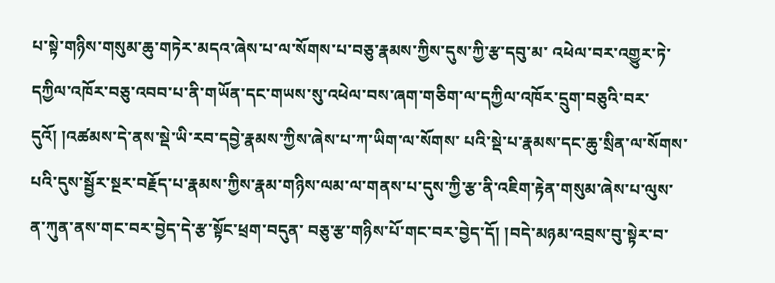པ་སྟེ་གཉིས་གསུམ་ཆུ་གཏེར་མདའ་ཞེས་པ་ལ་སོགས་པ་བཅུ་རྣམས་ཀྱིས་དུས་ཀྱི་རྩ་དབུ་མ་ འཕེལ་བར་འགྱུར་ཏེ་དཀྱིལ་འཁོར་བཅུ་འབབ་པ་ནི་གཡོན་དང་གཡས་སུ་འཕེལ་བས་ཞག་གཅིག་ལ་དཀྱིལ་འཁོར་དྲུག་བཅུའི་བར་དུའོ། །འཚམས་དེ་ནས་སྡེ་ཡི་རབ་དབྱེ་རྣམས་ཀྱིས་ཞེས་པ་ཀ་ཡིག་ལ་སོགས་ པའི་སྡེ་པ་རྣམས་དང་ཆུ་སྲིན་ལ་སོགས་པའི་དུས་སྦྱོར་སྔར་བརྗོད་པ་རྣམས་ཀྱིས་རྣམ་གཉིས་ལམ་ལ་གནས་པ་དུས་ཀྱི་རྩ་ནི་འཇིག་རྟེན་གསུམ་ཞེས་པ་ལུས་ན་ཀུན་ནས་གང་བར་བྱེད་དེ་རྩ་སྟོང་ཕྲག་བདུན་ བཅུ་རྩ་གཉིས་པོ་གང་བར་བྱེད་དོ། །བདེ་མཉམ་འབྲས་བུ་སྟེར་བ་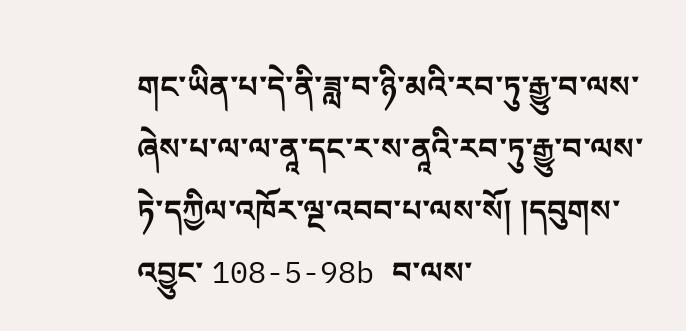གང་ཡིན་པ་དེ་ནི་ཟླ་བ་ཉི་མའི་རབ་ཏུ་རྒྱུ་བ་ལས་ཞེས་པ་ལ་ལ་ནཱ་དང་ར་ས་ནཱའི་རབ་ཏུ་རྒྱུ་བ་ལས་ཏེ་དཀྱིལ་འཁོར་ལྔ་འབབ་པ་ལས་སོ། །དབུགས་འབྱུང་ 108-5-98b བ་ལས་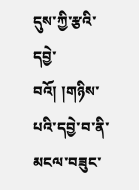དུས་ཀྱི་རྩའི་དབྱེ་བའོ། །གཉིས་པའི་དབྱེ་བ་ནི་མངལ་བཟུང་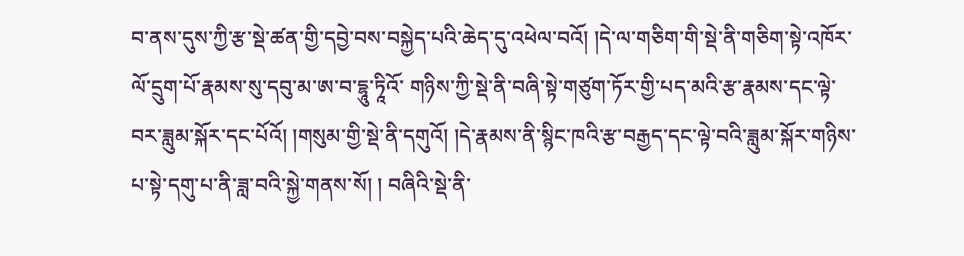བ་ནས་དུས་ཀྱི་རྩ་སྡེ་ཚན་གྱི་དབྱེ་བས་བསྐྱེད་པའི་ཆེད་དུ་འཕེལ་བའོ། །དེ་ལ་གཅིག་གི་སྡེ་ནི་གཅིག་སྟེ་འཁོར་ལོ་དྲུག་པོ་རྣམས་སུ་དབུ་མ་ཨ་བ་དྷཱུ་ཏཱིའོ་ གཉིས་ཀྱི་སྡེ་ནི་བཞི་སྟེ་གཙུག་ཏོར་གྱི་པད་མའི་རྩ་རྣམས་དང་ལྟེ་བར་ཟླུམ་སྐོར་དང་པོའོ། །གསུམ་གྱི་སྡེ་ནི་དགུའོ། །དེ་རྣམས་ནི་སྙིང་ཁའི་རྩ་བརྒྱད་དང་ལྟེ་བའི་ཟླུམ་སྐོར་གཉིས་པ་སྟེ་དགུ་པ་ནི་ཟླ་བའི་སྐྱེ་གནས་སོ། ། བཞིའི་སྡེ་ནི་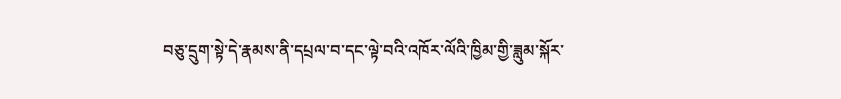བཅུ་དྲུག་སྟེ་དེ་རྣམས་ནི་དཔྲལ་བ་དང་ལྟེ་བའི་འཁོར་ལོའི་ཁྱིམ་གྱི་ཟླུམ་སྐོར་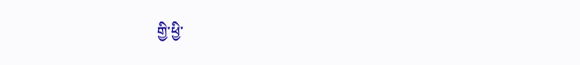གྱི་ཕྱི་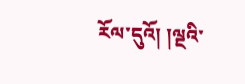རོལ་དུའོ། །ལྔའི་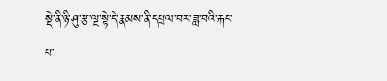སྡེ་ནི་ཉི་ཤུ་རྩ་ལྔ་སྟེ་དེ་རྣམས་ནི་དཔྲལ་བར་ཟླ་བའི་རྐང་པ་